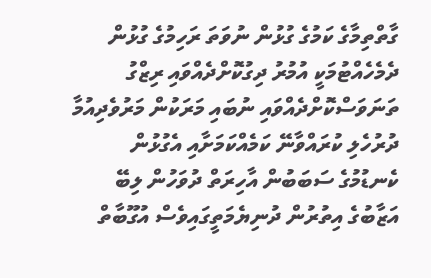ގާތްތިމާގެ ކަމުގެ ގުޅުން ނުވަތަ ރަހިމުގެ ގުޅުން ދެމެހެއްޓުމަކީ އުމުރު ދިގުކޮށްދެއްވައި ރިޒްގު ތަނަވަސްކޮށްދެއްވައި ނުބައި މަރަކުން މަރުވެދިއުމާ ދުރުހެލި ކުރައްވާނޭ ކަމެއްކަމަށާއި އެގުޅުން ކެނޑުމުގެ ސަބަބުން އާހިރަތް ދުވަހުން ލިބޭ އަޒާބުގެ އިތުރުން ދުނިޔެމަތީގައިވެސް އުގޫބާތް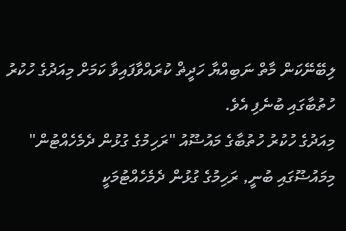ލިބޭނޭކަން މާތް ނަބިއްޔާ ހަދީޡް ކުރައްވާފައިވާ ކަމަށް މިއަދުގެ ހުކުރު ހުތުބާގައި ބުނެފި އެވެ.
މިއަދުގެ ހުކުރު ހުތުބާގެ މައުޟޫއު "ރަހިމުގެ ގުޅުން ދެމެހެއްޓުން" މިމައުޟޫގައި ބުނީ, ރަހިމުގެ ގުޅުން ދެމެހެއްޓުމަކީ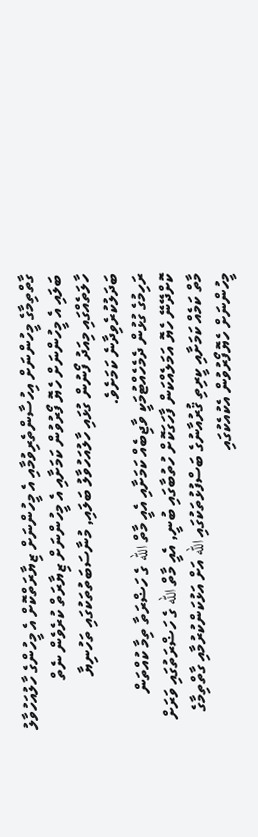ގާތްތިމާގެ މީހުންނަށް އިހުސާންތެރިވުމާއި އެ މީހުންނަށް ޒިޔާރަތްކޮށް އެ މީހުންގެ ހާލުއަހުވާލު ބަލައި އެ މީހުންނަށް ހެޔޮ ފޯރުވުން ކަމަށާއި އެ މީހުންނަށް ޒިޔާރަތް ކުރެވެން ނެތް ހާލަތެއްގައި މިއަދު ފޯނުން ގުޅައި ހާލުއަހުވާލު ބަލައި, މުނާސަބަތުތަކުގައި ތަހުނިޔާ ބަދަލުކުރެވިދާނެ ކަމަށެވެ.
ރަހިމުގެ ގުޅުން ދެމެހެއްޓުމަކީ ވާޖިބެއް ކަމަށާއި އެއީ މާތް الله ގެ ހަޟްރަތާ ތިމާ ކުއްތަން ކޮށްދޭނޭ ހެޔޮ އަމަލެއްކަން ފާހަގަކޮށް ހުތުބާގައި ބުނީ, އެއީ މާތް الله ގެ ހަޟްރަތުގައި ވަރަށް މާތް ކަމެއް ކަމަށާއި ކީރިތި ޤުރުއާނުގެ ބަސްފުޅުތަކުގައި الله އަށް އަޅުކަންކުރުމާއި ގާތްތިމާގެ މީހުންނަށް ހެޔޮފޯރުވުން އެކުއެކުގައި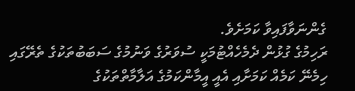ގެންނަވާފައިވާ ކަމަށެވެ.
ރަހިމުގެ ގުޅުން ދެމެހެއްޓުމަކީ ސުވަރުގެ ވަނުމުގެ ސަބަބުތަކުގެ ތެރޭގައި ހިމެނޭ ކަމެއް ކަމަށާއި އެއީ އީމާންކަމުގެ އަލާމާތްތަކުގެ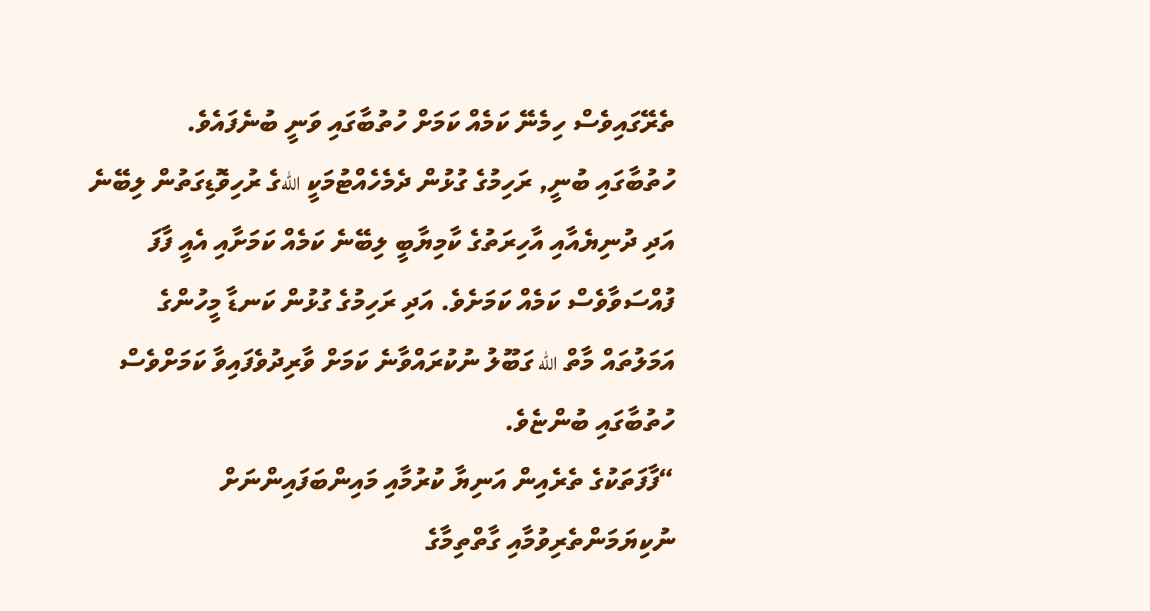ތެރޭގައިވެސް ހިމެނޭ ކަމެއް ކަމަށް ހުތުބާގައި ވަނީ ބުނެފައެވެ.
ހުތުބާގައި ބުނީ, ރަހިމުގެ ގުޅުން ދެމެހެއްޓުމަކީ اللهގެ ރުހިވޮޑިގަތުން ލިބޭނެ އަދި ދުނިޔެއާއި އާހިރަތުގެ ކާމިޔާބީ ލިބޭނެ ކަމެއް ކަމަށާއި އެއީ ފާފަ ފުއްސަވާވެސް ކަމެއް ކަމަށެވެ. އަދި ރަހިމުގެ ގުޅުން ކަނޑާ މީހުންގެ އަމަލުތައް މާތް الله ގަބޫލު ނުކުރައްވާނެ ކަމަށް ވާރިދުވެފައިވާ ކަމަށްވެސް ހުތުބާގައި ބުންޏެވެ.
“ފާފަތަކުގެ ތެރެއިން އަނިޔާ ކުރުމާއި މައިންބަފައިންނަށް ނުކިޔަމަންތެރިވުމާއި ގާތްތިމާގެ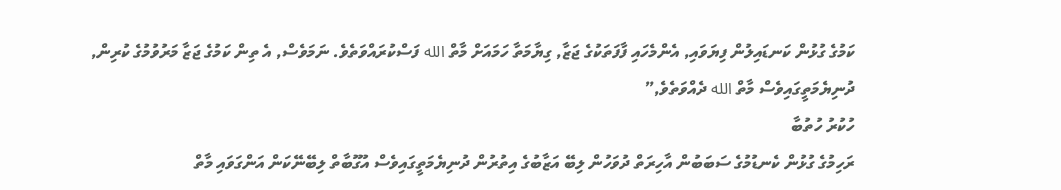ކަމުގެ ގުޅުން ކަނޑައިލުން ފިޔަވައި, އެންމެހައި ފާފަތަކުގެ ޖަޒާ, ގިޔާމަތާ ހަމައަށް މާތް الله ފަސްކުރައްވަތެވެ. ނަމަވެސް, އެ ތިން ކަމުގެ ޖަޒާ މަރުވުމުގެ ކުރިން, ދުނިޔެމަތީގައިވެސް މާތް الله ދެއްވަތެވެ,”
ހުކުރު ހުތުބާ
ރަހިމުގެ ގުޅުން ކެނޑުމުގެ ސަބަބުން އާހިރަތް ދުވަހުން ލިބޭ އަޒާބުގެ އިތުރުން ދުނިޔެމަތީގައިވެސް އުގޫބާތް ލިބޭނޭކަން އަންގަވައި މާތް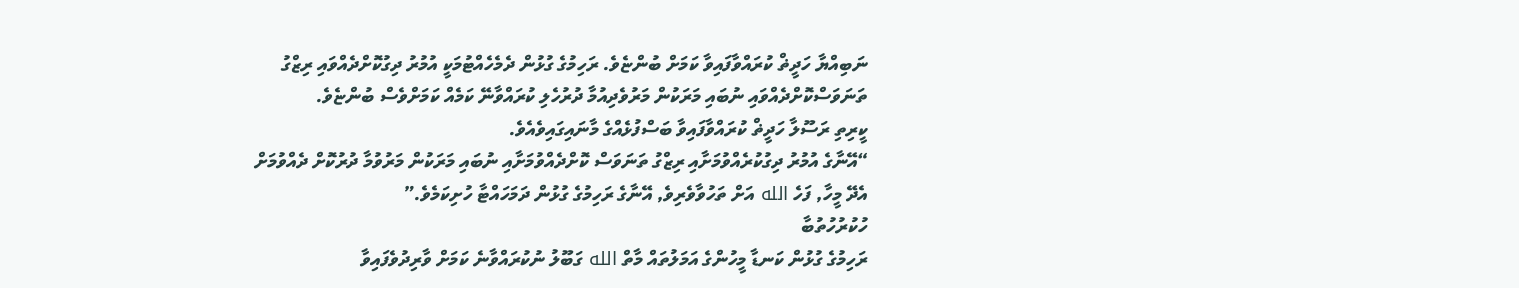ނަބިއްޔާ ހަދީޡް ކުރައްވާފައިވާ ކަމަށް ބުންޏެވެ. ރަހިމުގެ ގުޅުން ދެމެހެއްޓުމަކީ އުމުރު ދިގުކޮށްދެއްވައި ރިޒްގު ތަނަވަސްކޮށްދެއްވައި ނުބައި މަރަކުން މަރުވެދިއުމާ ދުރުހެލި ކުރައްވާނޭ ކަމެއް ކަމަށްވެސް ބުންޏެވެ.
ކީރިތި ރަސޫލާ ހަދީޡް ކުރައްވާފައިވާ ބަސްފުޅެއްގެ މާނައިގައިވެއެވެ.
“އޭނާގެ އުމުރު ދިގުކުރެއްވުމަށާއި ރިޒްގު ތަނަވަސް ކޮށްދެއްވުމަށާއި ނުބައި މަރަކުން މަރުވުމާ ދުރުކޮށް ދެއްވުމަށް އެދޭ މީހާ, ފަހެ الله އަށް ތަހުވާވެރިވެ, އޭނާގެ ރަހިމުގެ ގުޅުން ދަމަހައްޓާ ހުށިކަމެވެ.”
ހުކުރުހުތުބާ
ރަހިމުގެ ގުޅުން ކަނޑާ މީހުންގެ އަމަލުތައް މާތް الله ގަބޫލު ނުކުރައްވާނެ ކަމަށް ވާރިދުވެފައިވާ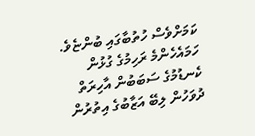ކަމަށްވެސް ހުތުބާގައި ބުންޏެވެ.
ހަމައެހެންމެ ރަހިމުގެ ގުޅުން ކެނޑުމުގެ ސަބަބުން އާހިރަތް ދުވަހުން ލިބޭ އަޒާބުގެ އިތުރުން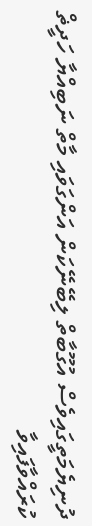ދުނިޔެމަތީގައިވެސް އުގޫބާތް ލިބޭނޭކަން އަންގަވައި މާތް ނަބިއްޔާ ހަދީޡް ކުރައްވާފައިވާ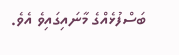ބަސްފުޅެއްގެ މާނައިގައިވެ އެވެ.